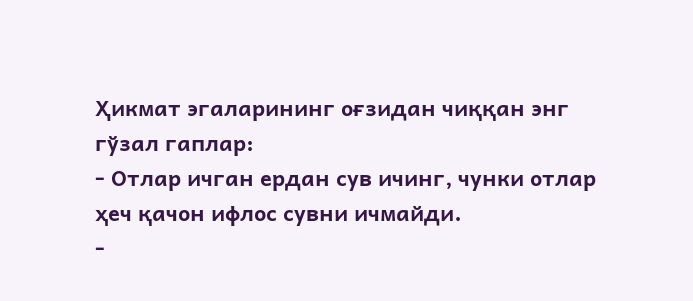Ҳикмат эгаларининг оғзидан чиққан энг гўзал гаплар:
- Отлар ичган ердан сув ичинг, чунки отлар ҳеч қачон ифлос сувни ичмайди.
-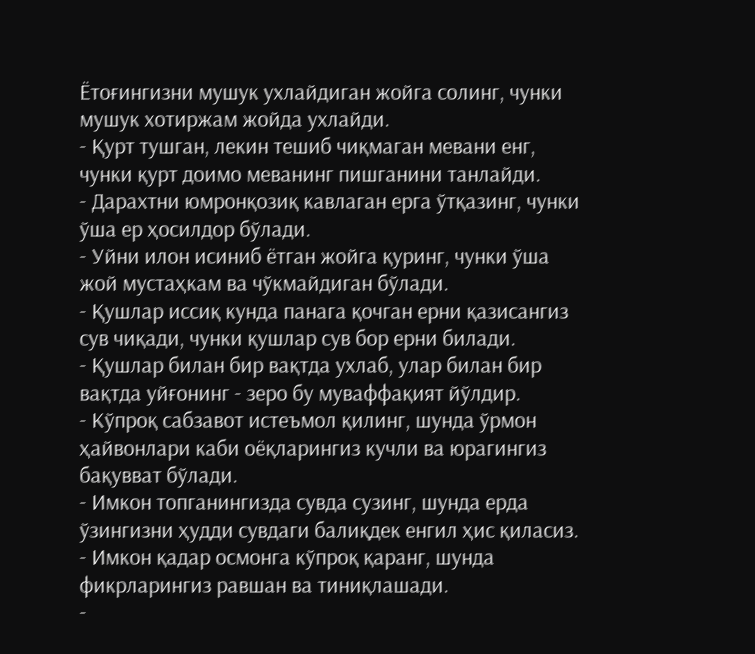Ётоғингизни мушук ухлайдиган жойга солинг, чунки мушук хотиржам жойда ухлайди.
- Қурт тушган, лекин тешиб чиқмаган мевани енг, чунки қурт доимо меванинг пишганини танлайди.
- Дарахтни юмронқозиқ кавлаган ерга ўтқазинг, чунки ўша ер ҳосилдор бўлади.
- Уйни илон исиниб ётган жойга қуринг, чунки ўша жой мустаҳкам ва чўкмайдиган бўлади.
- Қушлар иссиқ кунда панага қочган ерни қазисангиз сув чиқади, чунки қушлар сув бор ерни билади.
- Қушлар билан бир вақтда ухлаб, улар билан бир вақтда уйғонинг - зеро бу муваффақият йўлдир.
- Кўпроқ сабзавот истеъмол қилинг, шунда ўрмон ҳайвонлари каби оёқларингиз кучли ва юрагингиз бақувват бўлади.
- Имкон топганингизда сувда сузинг, шунда ерда ўзингизни ҳудди сувдаги балиқдек енгил ҳис қиласиз.
- Имкон қадар осмонга кўпроқ қаранг, шунда фикрларингиз равшан ва тиниқлашади.
-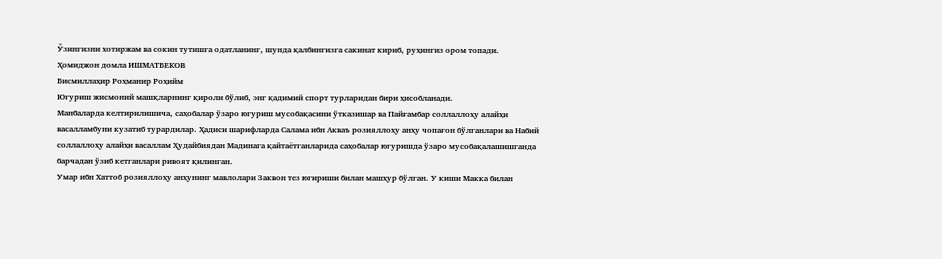Ўзингизни хотиржам ва сокин тутишга одатланинг, шунда қалбингизга сакинат кириб, руҳингиз ором топади.
Ҳомиджон домла ИШМАТБЕКОВ
Бисмиллаҳир Роҳманир Роҳийм
Югуриш жисмоний машқларнинг қироли бўлиб, энг қадимий спорт турларидан бири ҳисобланади.
Манбаларда келтирилишича, саҳобалар ўзаро югуриш мусобақасини ўтказишар ва Пайғамбар соллаллоҳу алайҳи васалламбуни кузатиб турардилар. Ҳадиси шарифларда Салама ибн Акваъ розияллоҳу анҳу чопағон бўлганлари ва Набий соллаллоҳу алайҳи васаллам Ҳудайбиядан Мадинага қайтаётганларида саҳобалар югуришда ўзаро мусобақалашишганда барчадан ўзиб кетганлари ривоят қилинган.
Умар ибн Хаттоб розияллоҳу анҳунинг мавлолари Заквон тез югириши билан машҳур бўлган. У киши Макка билан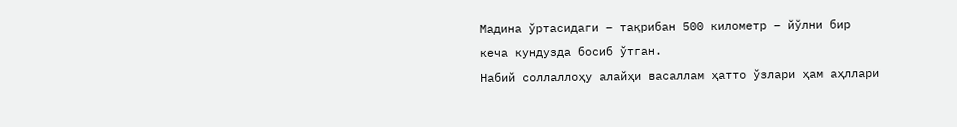Мадина ўртасидаги – тақрибан 500 километр – йўлни бир кеча кундузда босиб ўтган.
Набий соллаллоҳу алайҳи васаллам ҳатто ўзлари ҳам аҳллари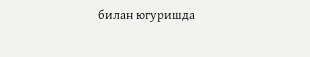билан югуришда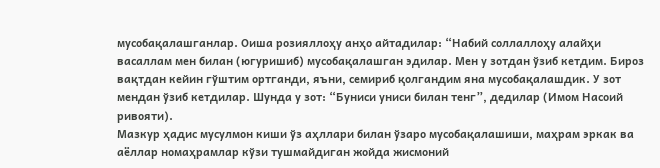мусобақалашганлар. Оиша розияллоҳу анҳо айтадилар: “Набий соллаллоҳу алайҳи васаллам мен билан (югуришиб) мусобақалашган эдилар. Мен у зотдан ўзиб кетдим. Бироз вақтдан кейин гўштим ортганди, яъни, семириб қолгандим яна мусобақалашдик. У зот мендан ўзиб кетдилар. Шунда у зот: “Буниси униси билан тенг”, дедилар (Имом Насоий ривояти).
Мазкур ҳадис мусулмон киши ўз аҳллари билан ўзаро мусобақалашиши, маҳрам эркак ва аёллар номаҳрамлар кўзи тушмайдиган жойда жисмоний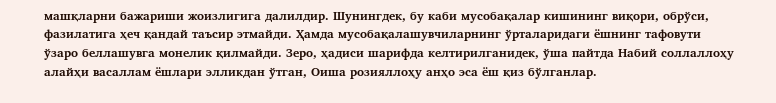машқларни бажариши жоизлигига далилдир. Шунингдек, бу каби мусобақалар кишининг виқори, обрўси, фазилатига ҳеч қандай таъсир этмайди. Ҳамда мусобақалашувчиларнинг ўрталаридаги ёшнинг тафовути ўзаро беллашувга монелик қилмайди. Зеро, ҳадиси шарифда келтирилганидек, ўша пайтда Набий соллаллоҳу алайҳи васаллам ёшлари элликдан ўтган, Оиша розияллоҳу анҳо эса ёш қиз бўлганлар.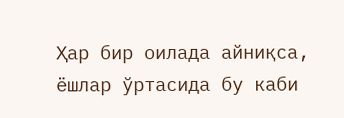Ҳар бир оилада айниқса, ёшлар ўртасида бу каби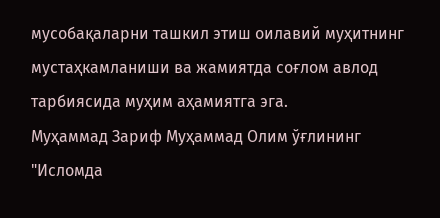мусобақаларни ташкил этиш оилавий муҳитнинг мустаҳкамланиши ва жамиятда соғлом авлод тарбиясида муҳим аҳамиятга эга.
Муҳаммад Зариф Муҳаммад Олим ўғлининг
"Исломда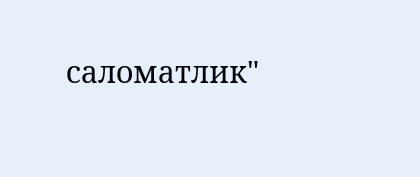саломатлик"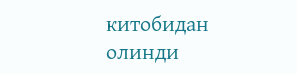китобидан олинди